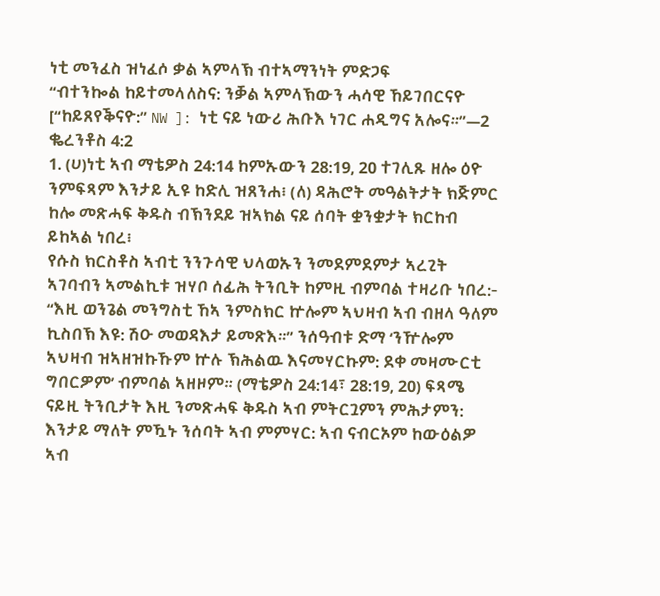ነቲ መንፈስ ዝነፈሶ ቃል ኣምላኽ ብተኣማንነት ምድጋፍ
“ብተንኰል ከይተመላለስና: ንቓል ኣምላኽውን ሓሳዊ ኸይገበርናዮ [“ከይጸየቕናዮ:” NW ]: ነቲ ናይ ነውሪ ሕቡእ ነገር ሐዲግና አሎና።”—2 ቈረንቶስ 4:2
1. (ሀ)ነቲ ኣብ ማቴዎስ 24:14 ከምኡውን 28:19, 20 ተገሊጹ ዘሎ ዕዮ ንምፍጻም እንታይ ኢዩ ከድሊ ዝጸንሐ፧ (ለ) ዳሕሮት መዓልትታት ክጅምር ከሎ መጽሓፍ ቅዱስ ብኽንደይ ዝኣክል ናይ ሰባት ቋንቋታት ክርከብ ይከኣል ነበረ፧
የሱስ ክርስቶስ ኣብቲ ንንጉሳዊ ህላወኡን ንመደምደምታ ኣረጊት ኣገባብን ኣመልኪቱ ዝሃቦ ሰፊሕ ትንቢት ከምዚ ብምባል ተዛሪቡ ነበረ:- “እዚ ወንጌል መንግስቲ ኸኣ ንምስክር ኵሎም ኣህዛብ ኣብ ብዘላ ዓለም ኪስበኽ እዩ: ሽዑ መወዳእታ ይመጽእ።” ንሰዓብቱ ድማ ‘ንዅሎም ኣህዛብ ዝኣዘዝኩኹም ኵሉ ኽሕልዉ እናመሃርኩም: ደቀ መዛሙርቲ ግበርዎም’ ብምባል ኣዘዞም። (ማቴዎስ 24:14፣ 28:19, 20) ፍጻሜ ናይዚ ትንቢታት እዚ ንመጽሓፍ ቅዱስ ኣብ ምትርጓምን ምሕታምን: እንታይ ማለት ምዃኑ ንሰባት ኣብ ምምሃር: ኣብ ናብርኦም ከውዕልዎ ኣብ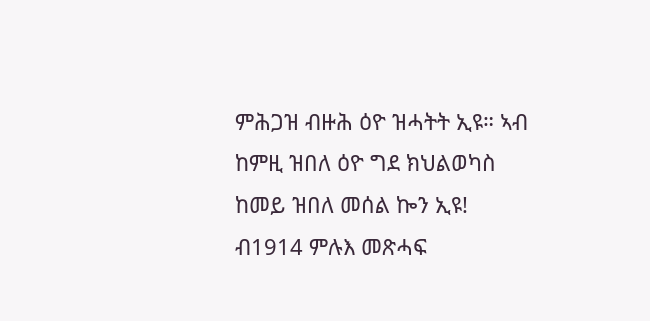ምሕጋዝ ብዙሕ ዕዮ ዝሓትት ኢዩ። ኣብ ከምዚ ዝበለ ዕዮ ግደ ክህልወካስ ከመይ ዝበለ መሰል ኰን ኢዩ! ብ1914 ምሉእ መጽሓፍ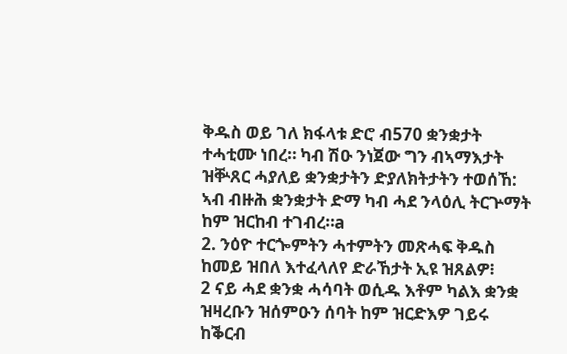ቅዱስ ወይ ገለ ክፋላቱ ድሮ ብ570 ቋንቋታት ተሓቲሙ ነበረ። ካብ ሽዑ ንነጀው ግን ብኣማእታት ዝቝጸር ሓያለይ ቋንቋታትን ድያለክትታትን ተወሰኸ: ኣብ ብዙሕ ቋንቋታት ድማ ካብ ሓደ ንላዕሊ ትርጕማት ከም ዝርከብ ተገብረ።a
2. ንዕዮ ተርጐምትን ሓተምትን መጽሓፍ ቅዱስ ከመይ ዝበለ እተፈላለየ ድራኸታት ኢዩ ዝጸልዎ፧
2 ናይ ሓደ ቋንቋ ሓሳባት ወሲዱ እቶም ካልእ ቋንቋ ዝዛረቡን ዝሰምዑን ሰባት ከም ዝርድእዎ ገይሩ ከቕርብ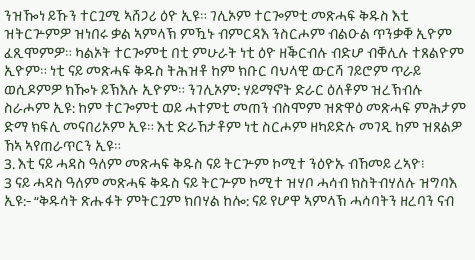ንዝዀነ ይኹን ተርጓሚ ኣሸጋሪ ዕዮ ኢዩ። ገሊኦም ተርጐምቲ መጽሓፍ ቅዱስ እቲ ዝትርጕምዎ ዝነበሩ ቃል ኣምላኽ ምዃኑ ብምርዳእ ንስርሖም ብልዑል ጥንቃቐ ኢዮም ፈጺሞምዎ። ካልኦት ተርጐምቲ በቲ ምሁራት ነቲ ዕዮ ዘቕርብሉ ብድሆ ብቐሊሉ ተጸልዮም ኢዮም። ነቲ ናይ መጽሓፍ ቅዱስ ትሕዝቶ ከም ክቡር ባህላዊ ውርሻ ገይሮም ጥራይ ወሲዶምዎ ክዀኑ ይኽእሉ ኢዮም። ንገሊኦም: ሃይማኖት ድራር ዕለቶም ዝረኽብሉ ስራሖም ኢዩ: ከም ተርጐምቲ ወይ ሓተምቲ መጠን ብስሞም ዝጽዋዕ መጽሓፍ ምሕታም ድማ ክፍሊ መናበሪኦም ኢዩ። እቲ ድራኸታቶም ነቲ ስርሖም ዘካይድሉ መገዲ ከም ዝጸልዎ ኸኣ ኣየጠራጥርን ኢዩ።
3. እቲ ናይ ሓዳስ ዓለም መጽሓፍ ቅዱስ ናይ ትርጕም ኮሚተ ንዕዮኡ ብኸመይ ረኣዮ፧
3 ናይ ሓዳስ ዓለም መጽሓፍ ቅዱስ ናይ ትርጕም ኮሚተ ዝሃቦ ሓሳብ ክስትብሃለሉ ዝግባእ ኢዩ:- “ቅዱሳት ጽሑፋት ምትርጓም ክበሃል ከሎ: ናይ የሆዋ ኣምላኽ ሓሳባትን ዘረባን ናብ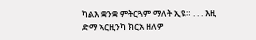ካልእ ቋንቋ ምትርጓም ማለት ኢዩ። . . . እዚ ድማ ኣርዚንካ ክርአ ዘለዎ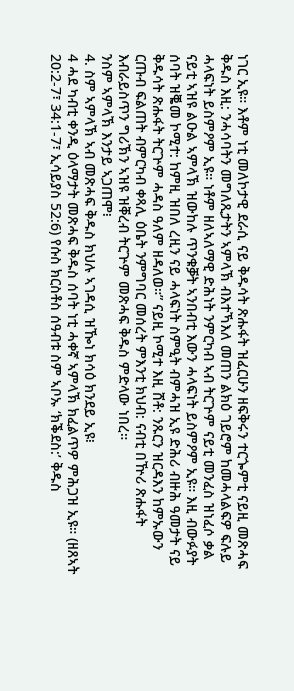ነገር ኢዩ። እቶም ነቲ መለኮታዊ ደራሲ ናይ ቅዱሳት ጽሑፋት ዝፈርሁን ዘፍቅሩን ተርጐምቲ ናይዚ መጽሓፍ ቅዱስ እዚ: ንሓሳባትን መግለጺታትን ኣምላኽ ብእተኻእለ መጠን ልክዕ ገይሮም ከመሓላልፍዎ ፍሉይ ሓላፍነት ይስምዖም ኢዩ። ነቶም ዘለኣለማዊ ድሕነት ንምርካብ ኣብ ትርጕም ናይቲ መንፈስ ዝነፈሶ ቃል ናይቲ ኣዝዩ ልዑል ኣምላኽ ዝውከሉ ጥንቁቓት ኣንበብቲ እውን ሓላፍነት ይስምዖም ኢዩ። እዚ ብውፉያት ሰባት ዝቘመ ኮሚተ: ከምዚ ዝበለ ረዚን ናይ ሓላፍነት ስምዒት ብምሓዝ ኢዩ ድሕሪ ብዙሕ ዓመታት ናይ ቅዱሳት ጽሑፋት ትርጕም ሓዳስ ዓለም ዘዳለወ።” ናይዚ ኮሚተ እዚ ሸቶ: ንጹርን ዝርዳእን ከምኡውን ርጡብ ፍልጠት ብምርካብ ቀጻሊ ዕቤት ንምግባር መሰረት ምእንቲ ክህብ: ናብቲ በዅሪ ጽሑፋት እብራይስጥን ግሪኽን ኣዝዩ ዝቐረብ ትርጕም መጽሓፍ ቅዱስ ምድላው ነበረ።
ንስም ኣምላኽ እንታይ ኣጋጠሞ፧
4. ስም ኣምላኽ ኣብ መጽሓፍ ቅዱስ ክህሉ ኣገዳሲ ዝዀነ ክሳዕ ክንደይ ኢዩ፧
4 ሓደ ካብቲ ቀንዲ ዕላማታት መጽሓፍ ቅዱስ ሰባት ነቲ ሓቀኛ ኣምላኽ ክፈልጥዎ ምሕጋዝ ኢዩ። (ዘጸኣት 20:2-7፣ 34:1-7፣ ኢሳይያስ 52:6) የሱስ ክርስቶስ ሰዓብቱ ስም ኣቦኡ ‘ክቕደስ:’ ቅዱስ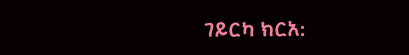ገይርካ ክርአ: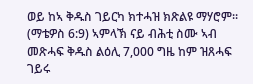ወይ ከኣ ቅዱስ ገይርካ ክተሓዝ ክጽልዩ ማሃሮም። (ማቴዎስ 6:9) ኣምላኽ ናይ ብሕቲ ስሙ ኣብ መጽሓፍ ቅዱስ ልዕሊ 7,000 ግዜ ከም ዝጸሓፍ ገይሩ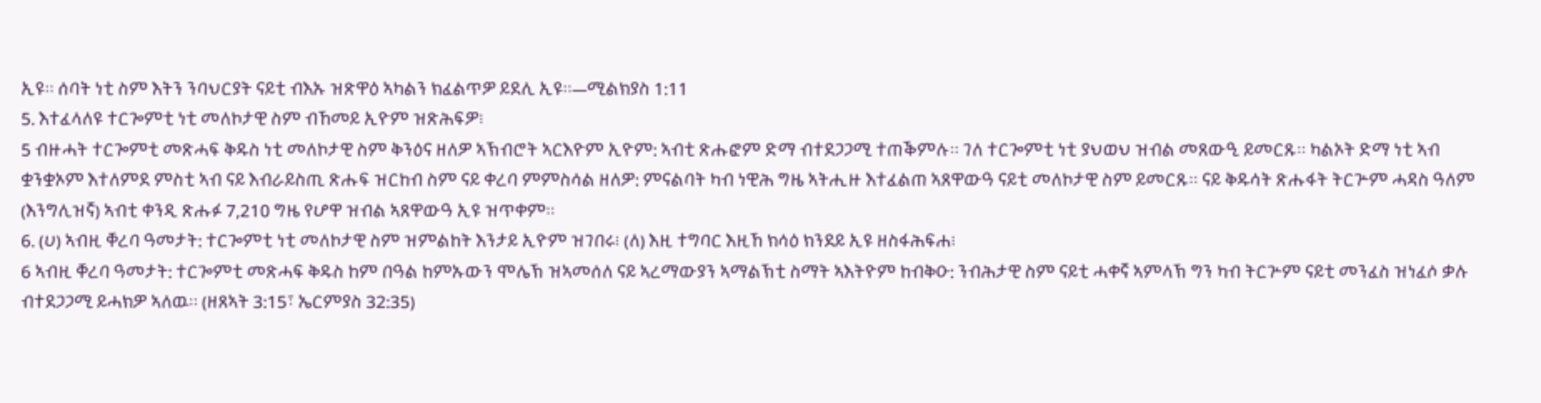ኢዩ። ሰባት ነቲ ስም እትን ንባህርያት ናይቲ ብእኡ ዝጽዋዕ ኣካልን ክፈልጥዎ ይደሊ ኢዩ።—ሚልክያስ 1:11
5. እተፈላለዩ ተርጐምቲ ነቲ መለኮታዊ ስም ብኸመይ ኢዮም ዝጽሕፍዎ፧
5 ብዙሓት ተርጐምቲ መጽሓፍ ቅዱስ ነቲ መለኮታዊ ስም ቅንዕና ዘለዎ ኣኽብሮት ኣርእዮም ኢዮም: ኣብቲ ጽሑፎም ድማ ብተደጋጋሚ ተጠቕምሉ። ገለ ተርጐምቲ ነቲ ያህወህ ዝብል መጸውዒ ይመርጹ። ካልኦት ድማ ነቲ ኣብ ቋንቋኦም እተለምደ ምስቲ ኣብ ናይ እብራይስጢ ጽሑፍ ዝርከብ ስም ናይ ቀረባ ምምስሳል ዘለዎ: ምናልባት ካብ ነዊሕ ግዜ ኣትሒዙ እተፈልጠ ኣጸዋውዓ ናይቲ መለኮታዊ ስም ይመርጹ። ናይ ቅዱሳት ጽሑፋት ትርጕም ሓዳስ ዓለም (እንግሊዝኛ) ኣብቲ ቀንዲ ጽሑፉ 7,210 ግዜ የሆዋ ዝብል ኣጸዋውዓ ኢዩ ዝጥቀም።
6. (ሀ) ኣብዚ ቐረባ ዓመታት: ተርጐምቲ ነቲ መለኮታዊ ስም ዝምልከት እንታይ ኢዮም ዝገበሩ፧ (ለ) እዚ ተግባር እዚኸ ክሳዕ ክንደይ ኢዩ ዘስፋሕፍሐ፧
6 ኣብዚ ቐረባ ዓመታት: ተርጐምቲ መጽሓፍ ቅዱስ ከም በዓል ከምኡውን ሞሌኽ ዝኣመሰለ ናይ ኣረማውያን ኣማልኽቲ ስማት ኣእትዮም ከብቅዑ: ንብሕታዊ ስም ናይቲ ሓቀኛ ኣምላኽ ግን ካብ ትርጕም ናይቲ መንፈስ ዝነፈሶ ቃሉ ብተደጋጋሚ ይሓክዎ ኣለዉ። (ዘጸኣት 3:15፣ ኤርምያስ 32:35)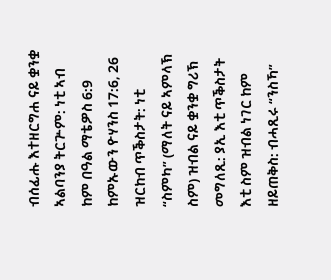ብሰፊሑ እተዘርግሐ ናይ ቋንቋ ኣልባንያ ትርጕም: ነቲ ኣብ ከም በዓል ማቴዎስ 6:9 ከምኡውን ዮሃንስ 17:6, 26 ዝርከብ ጥቕስታት: ነቲ “ስምካ” (ማለት ናይ ኣምላኽ ስም) ዝብል ናይ ቋንቋ ግሪኽ መግለጺ: ያኢ እቲ ጥቕስታት እቲ ስም ዝብል ነገር ከም ዘይጠቅስ: ብሓጺሩ “ንስኻ”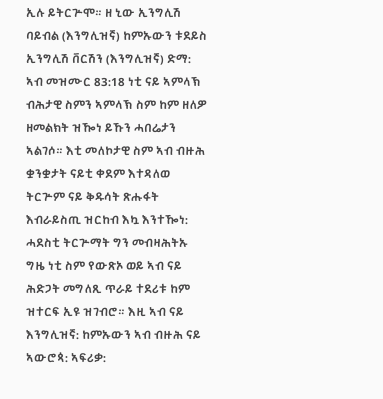ኢሉ ይትርጕሞ። ዘ ኒው ኢንግሊሽ ባይብል (እንግሊዝኛ) ከምኡውን ቱደይስ ኢንግሊሽ ቨርሽን (እንግሊዝኛ) ድማ: ኣብ መዝሙር 83:18 ነቲ ናይ ኣምላኽ ብሕታዊ ስምን ኣምላኽ ስም ከም ዘለዎ ዘመልክት ዝዀነ ይኹን ሓበሬታን ኣልገሶ። እቲ መለኮታዊ ስም ኣብ ብዙሕ ቋንቋታት ናይቲ ቀደም እተዳለወ ትርጕም ናይ ቅዱሳት ጽሑፋት እብራይስጢ ዝርከብ እኳ እንተዀነ: ሓደስቲ ትርጕማት ግን መብዛሕትኡ ግዜ ነቲ ስም የውጽኦ ወይ ኣብ ናይ ሕድጋት መግለጺ ጥራይ ተደሪቱ ከም ዝተርፍ ኢዩ ዝገብሮ። እዚ ኣብ ናይ እንግሊዝኛ: ከምኡውን ኣብ ብዙሕ ናይ ኣውሮጳ: ኣፍሪቃ: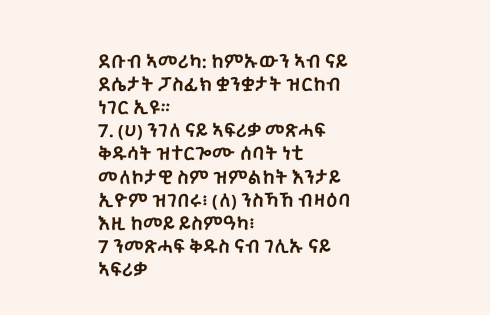ደቡብ ኣመሪካ: ከምኡውን ኣብ ናይ ደሴታት ፓስፊክ ቋንቋታት ዝርከብ ነገር ኢዩ።
7. (ሀ) ንገለ ናይ ኣፍሪቃ መጽሓፍ ቅዱሳት ዝተርጐሙ ሰባት ነቲ መለኮታዊ ስም ዝምልከት እንታይ ኢዮም ዝገበሩ፧ (ለ) ንስኻኸ ብዛዕባ እዚ ከመይ ይስምዓካ፧
7 ንመጽሓፍ ቅዱስ ናብ ገሊኡ ናይ ኣፍሪቃ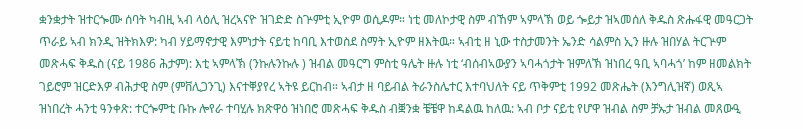ቋንቋታት ዝተርጐሙ ሰባት ካብዚ ኣብ ላዕሊ ዝረኣናዮ ዝገድድ ስጕምቲ ኢዮም ወሲዶም። ነቲ መለኮታዊ ስም ብኸም ኣምላኽ ወይ ጐይታ ዝኣመሰለ ቅዱስ ጽሑፋዊ መዓርጋት ጥራይ ኣብ ክንዲ ዝትክእዎ: ካብ ሃይማኖታዊ እምነታት ናይቲ ከባቢ እተወስደ ስማት ኢዮም ዘእትዉ። ኣብቲ ዘ ኒው ተስታመንት ኤንድ ሳልምስ ኢን ዙሉ ዝበሃል ትርጕም መጽሓፍ ቅዱስ (ናይ 1986 ሕታም): እቲ ኣምላኽ (ንኩሉንኩሉ ) ዝብል መዓርግ ምስቲ ዓሌት ዙሉ ነቲ ‘ብሰብኣውያን ኣባሓጎታት ዝምለኽ ዝነበረ ዓቢ ኣባሓጎ’ ከም ዘመልክት ገይሮም ዝርድእዎ ብሕታዊ ስም (ምቨሊጋንጊ) እናተቐያየረ ኣትዩ ይርከብ። ኣብታ ዘ ባይብል ትራንስሌተር እተባህለት ናይ ጥቅምቲ 1992 መጽሔት (እንግሊዝኛ) ወጺኣ ዝነበረት ሓንቲ ዓንቀጽ: ተርጐምቲ ቡኩ ሎየራ ተባሂሉ ክጽዋዕ ዝነበሮ መጽሓፍ ቅዱስ ብቛንቋ ቼቼዋ ከዳልዉ ከለዉ: ኣብ ቦታ ናይቲ የሆዋ ዝብል ስም ቻኡታ ዝብል መጸውዒ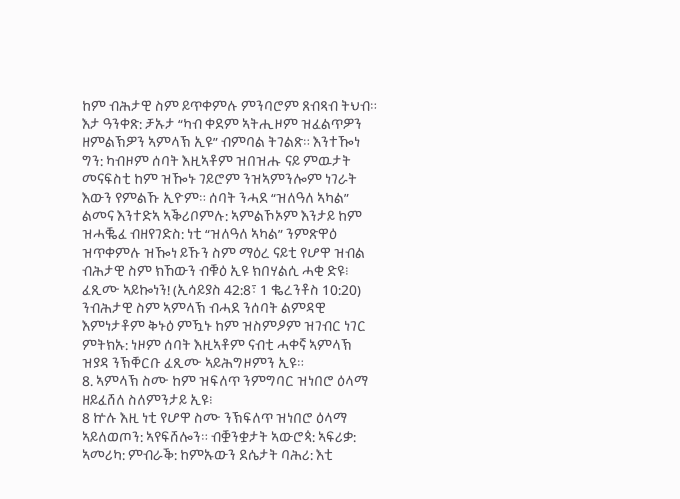ከም ብሕታዊ ስም ይጥቀምሉ ምንባሮም ጸብጻብ ትህብ። እታ ዓንቀጽ: ቻኡታ “ካብ ቀደም ኣትሒዞም ዝፈልጥዎን ዘምልኽዎን ኣምላኽ ኢዩ” ብምባል ትገልጽ። እንተዀነ ግን: ካብዞም ሰባት እዚኣቶም ዝበዝሑ ናይ ምዉታት መናፍስቲ ከም ዝዀኑ ገይሮም ንዝኣምንሎም ነገራት እውን የምልኹ ኢዮም። ሰባት ንሓደ “ዝለዓለ ኣካል” ልመና እንተድኣ ኣቕሪቦምሉ: ኣምልኾኦም እንታይ ከም ዝሓቘፈ ብዘየገድስ: ነቲ “ዝለዓለ ኣካል” ንምጽዋዕ ዝጥቀምሉ ዝዀነ ይኹን ስም ማዕረ ናይቲ የሆዋ ዝብል ብሕታዊ ስም ክኸውን ብቑዕ ኢዩ ክበሃልሲ ሓቂ ድዩ፧ ፈጺሙ ኣይኰነን! (ኢሳይያስ 42:8፣ 1 ቈረንቶስ 10:20) ንብሕታዊ ስም ኣምላኽ ብሓደ ንሰባት ልምዳዊ እምነታቶም ቅኑዕ ምዃኑ ከም ዝስምዖም ዝገብር ነገር ምትክኡ: ነዞም ሰባት እዚኣቶም ናብቲ ሓቀኛ ኣምላኽ ዝያዳ ንኽቐርቡ ፈጺሙ ኣይሕግዞምን ኢዩ።
8. ኣምላኽ ስሙ ከም ዝፍለጥ ንምግባር ዝነበሮ ዕላማ ዘይፈሸለ ስለምንታይ ኢዩ፧
8 ኵሉ እዚ ነቲ የሆዋ ስሙ ንኽፍለጥ ዝነበሮ ዕላማ ኣይለወጦን: ኣየፍሸሎን። ብቛንቋታት ኣውሮጳ: ኣፍሪቃ: ኣመሪካ: ምብራቕ: ከምኡውን ደሴታት ባሕሪ: እቲ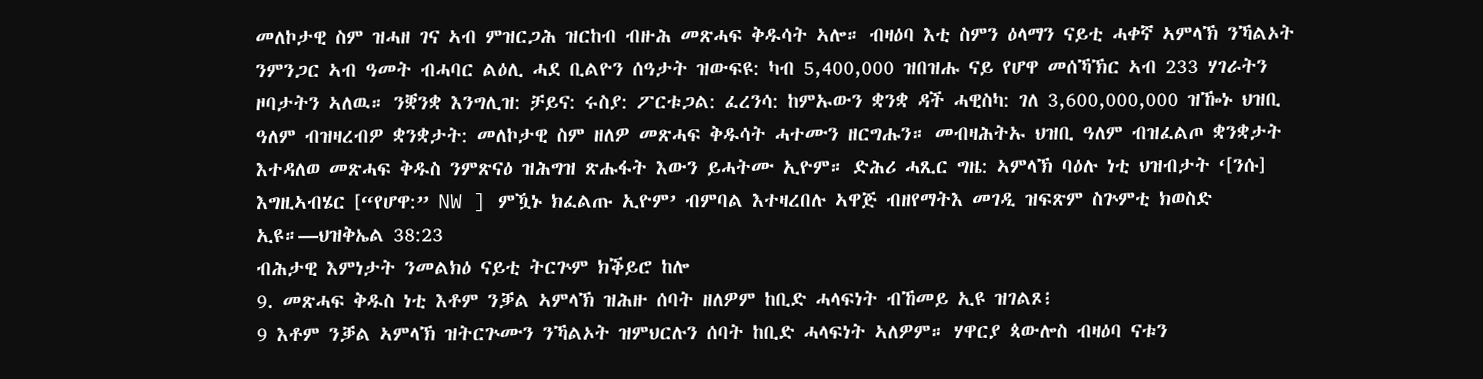መለኮታዊ ስም ዝሓዘ ገና ኣብ ምዝርጋሕ ዝርከብ ብዙሕ መጽሓፍ ቅዱሳት ኣሎ። ብዛዕባ እቲ ስምን ዕላማን ናይቲ ሓቀኛ ኣምላኽ ንኻልኦት ንምንጋር ኣብ ዓመት ብሓባር ልዕሊ ሓደ ቢልዮን ሰዓታት ዝውፍዩ: ካብ 5,400,000 ዝበዝሑ ናይ የሆዋ መሰኻኽር ኣብ 233 ሃገራትን ዞባታትን ኣለዉ። ንቛንቋ እንግሊዝ: ቻይና: ሩስያ: ፖርቱጋል: ፈረንሳ: ከምኡውን ቋንቋ ዳች ሓዊስካ: ገለ 3,600,000,000 ዝዀኑ ህዝቢ ዓለም ብዝዛረብዎ ቋንቋታት: መለኮታዊ ስም ዘለዎ መጽሓፍ ቅዱሳት ሓተሙን ዘርግሑን። መብዛሕትኡ ህዝቢ ዓለም ብዝፈልጦ ቋንቋታት እተዳለወ መጽሓፍ ቅዱስ ንምጽናዕ ዝሕግዝ ጽሑፋት እውን ይሓትሙ ኢዮም። ድሕሪ ሓጺር ግዜ: ኣምላኽ ባዕሉ ነቲ ህዝብታት ‘[ንሱ] እግዚኣብሄር [“የሆዋ:” NW ] ምዃኑ ክፈልጡ ኢዮም’ ብምባል እተዛረበሉ ኣዋጅ ብዘየማትእ መገዲ ዝፍጽም ስጕምቲ ክወስድ ኢዩ።—ህዝቅኤል 38:23
ብሕታዊ እምነታት ንመልክዕ ናይቲ ትርጕም ክቕይሮ ከሎ
9. መጽሓፍ ቅዱስ ነቲ እቶም ንቓል ኣምላኽ ዝሕዙ ሰባት ዘለዎም ከቢድ ሓላፍነት ብኸመይ ኢዩ ዝገልጾ፧
9 እቶም ንቓል ኣምላኽ ዝትርጕሙን ንኻልኦት ዝምህርሉን ሰባት ከቢድ ሓላፍነት ኣለዎም። ሃዋርያ ጳውሎስ ብዛዕባ ናቱን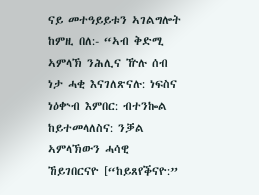ናይ መተዓይይቱን ኣገልግሎት ከምዚ በለ:- “ኣብ ቅድሚ ኣምላኽ ንሕሊና ዅሉ ሰብ ነታ ሓቂ እናገለጽናሉ: ነፍስና ነዕቍብ እምበር: ብተንኰል ከይተመላለስና: ንቓል ኣምላኽውን ሓሳዊ ኸይገበርናዮ [“ከይጸየቕናዮ:”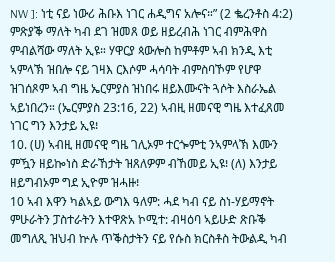NW ]: ነቲ ናይ ነውሪ ሕቡእ ነገር ሐዲግና አሎና።” (2 ቈረንቶስ 4:2) ምጽያቕ ማለት ካብ ደገ ዝመጸ ወይ ዘይረብሕ ነገር ብምሕዋስ ምብልሻው ማለት ኢዩ። ሃዋርያ ጳውሎስ ከምቶም ኣብ ክንዲ እቲ ኣምላኽ ዝበሎ ናይ ገዛእ ርእሶም ሓሳባት ብምስባኾም የሆዋ ዝገሰጾም ኣብ ግዜ ኤርምያስ ዝነበሩ ዘይእሙናት ጓሶት እስራኤል ኣይነበረን። (ኤርምያስ 23:16, 22) ኣብዚ ዘመናዊ ግዜ እተፈጸመ ነገር ግን እንታይ ኢዩ፧
10. (ሀ) ኣብዚ ዘመናዊ ግዜ ገሊኦም ተርጐምቲ ንኣምላኽ እሙን ምዃን ዘይኰነስ ድራኸታት ዝጸለዎም ብኸመይ ኢዩ፧ (ለ) እንታይ ዘይግብኦም ግደ ኢዮም ዝሓዙ፧
10 ኣብ እዋን ካልኣይ ውግእ ዓለም: ሓደ ካብ ናይ ስነ-ሃይማኖት ምሁራትን ፓስተራትን እተዋጽአ ኮሚተ: ብዛዕባ ኣይሁድ ጽቡቕ መግለጺ ዝህብ ኵሉ ጥቕስታትን ናይ የሱስ ክርስቶስ ትውልዲ ካብ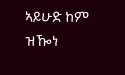ኣይሁድ ከም ዝዀነ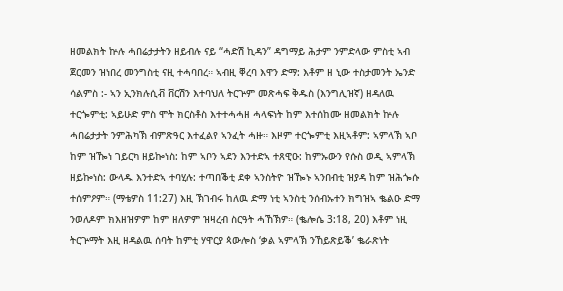ዘመልክት ኵሉ ሓበሬታታትን ዘይብሉ ናይ “ሓድሽ ኪዳን” ዳግማይ ሕታም ንምድላው ምስቲ ኣብ ጀርመን ዝነበረ መንግስቲ ናዚ ተሓባበረ። ኣብዚ ቐረባ እዋን ድማ: እቶም ዘ ኒው ተስታመንት ኤንድ ሳልምስ :- ኣን ኢንክሉሲቭ ቨርሽን እተባህለ ትርጕም መጽሓፍ ቅዱስ (እንግሊዝኛ) ዘዳለዉ ተርጐምቲ: ኣይሁድ ምስ ሞት ክርስቶስ እተተሓሓዘ ሓላፍነት ከም እተሰከሙ ዘመልክት ኵሉ ሓበሬታታት ንምሕካኽ ብምጽዓር እተፈልየ ኣንፈት ሓዙ። እዞም ተርጐምቲ እዚኣቶም: ኣምላኽ ኣቦ ከም ዝዀነ ገይርካ ዘይኰነስ: ከም ኣቦን ኣደን እንተድኣ ተጸዊዑ: ከምኡውን የሱስ ወዲ ኣምላኽ ዘይኰነስ: ውላዱ እንተድኣ ተባሂሉ: ተጣበቕቲ ደቀ ኣንስትዮ ዝዀኑ ኣንበብቲ ዝያዳ ከም ዝሕጐሱ ተሰምዖም። (ማቴዎስ 11:27) እዚ ኽገብሩ ከለዉ ድማ ነቲ ኣንስቲ ንሰብኡተን ክግዝኣ ቈልዑ ድማ ንወለዶም ክእዘዝዎም ከም ዘለዎም ዝዛረብ ስርዓት ሓኸኽዎ። (ቈሎሴ 3:18, 20) እቶም ነዚ ትርጕማት እዚ ዘዳልዉ ሰባት ከምቲ ሃዋርያ ጳውሎስ ‘ቃል ኣምላኽ ንኸይጽይቕ’ ቈራጽነት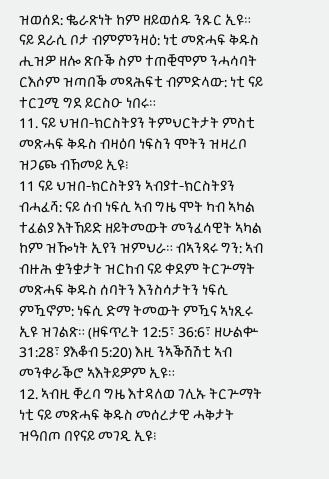ዝወሰደ: ቈራጽነት ከም ዘይወሰዱ ንጹር ኢዩ። ናይ ደራሲ ቦታ ብምምንዛዕ: ነቲ መጽሓፍ ቅዱስ ሒዝዎ ዘሎ ጽቡቕ ስም ተጠቒሞም ንሓሳባት ርእሶም ዝጣበቕ መጻሕፍቲ ብምድላው: ነቲ ናይ ተርጓሚ ግደ ይርስዑ ነበሩ።
11. ናይ ህዝበ-ክርስትያን ትምህርትታት ምስቲ መጽሓፍ ቅዱስ ብዛዕባ ነፍስን ሞትን ዝዛረቦ ዝጋጮ ብኸመይ ኢዩ፧
11 ናይ ህዝበ-ክርስትያን ኣብያተ-ክርስትያን ብሓፈሻ: ናይ ሰብ ነፍሲ ኣብ ግዜ ሞት ካብ ኣካል ተፈልያ እትኸይድ ዘይትመውት መንፈሳዊት ኣካል ከም ዝዀነት ኢየን ዝምህራ። ብኣንጻሩ ግን: ኣብ ብዙሕ ቋንቋታት ዝርከብ ናይ ቀደም ትርጕማት መጽሓፍ ቅዱስ ሰባትን እንስሳታትን ነፍሲ ምዃኖም: ነፍሲ ድማ ትመውት ምዃና ኣነጺሩ ኢዩ ዝገልጽ። (ዘፍጥረት 12:5፣ 36:6፣ ዘሁልቍ 31:28፣ ያእቆብ 5:20) እዚ ንኣቕሽሽቲ ኣብ መንቀራቕሮ ኣእትይዎም ኢዩ።
12. ኣብዚ ቐረባ ግዜ እተዳለወ ገሊኡ ትርጕማት ነቲ ናይ መጽሓፍ ቅዱስ መሰረታዊ ሓቅታት ዝዓበጦ በየናይ መገዲ ኢዩ፧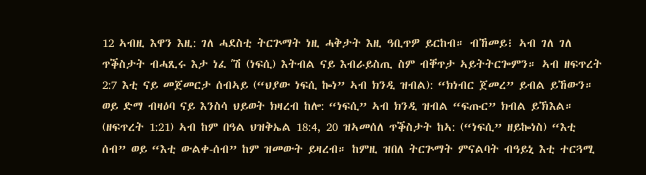12 ኣብዚ እዋን እዚ: ገለ ሓደስቲ ትርጕማት ነዚ ሓቅታት እዚ ዓቢጥዎ ይርከብ። ብኸመይ፧ ኣብ ገለ ገለ ጥቕስታት ብሓጺሩ እታ ነፈ ʹሽ (ነፍሲ) እትብል ናይ እብራይስጢ ስም ብቐጥታ ኣይትትርጐምን። ኣብ ዘፍጥረት 2:7 እቲ ናይ መጀመርታ ሰብኣይ (“ህያው ነፍሲ ኰነ” ኣብ ክንዲ ዝብል): “ክነብር ጀመረ” ይብል ይኸውን። ወይ ድማ ብዛዕባ ናይ እንስሳ ህይወት ክዛረብ ከሎ: “ነፍሲ” ኣብ ክንዲ ዝብል “ፍጡር” ክብል ይኽእል። (ዘፍጥረት 1:21) ኣብ ከም በዓል ህዝቅኤል 18:4, 20 ዝኣመሰለ ጥቕስታት ከኣ: (“ነፍሲ” ዘይኰነስ) “እቲ ሰብ” ወይ “እቲ ውልቀ-ሰብ” ከም ዝመውት ይዛረብ። ከምዚ ዝበለ ትርጕማት ምናልባት ብዓይኒ እቲ ተርጓሚ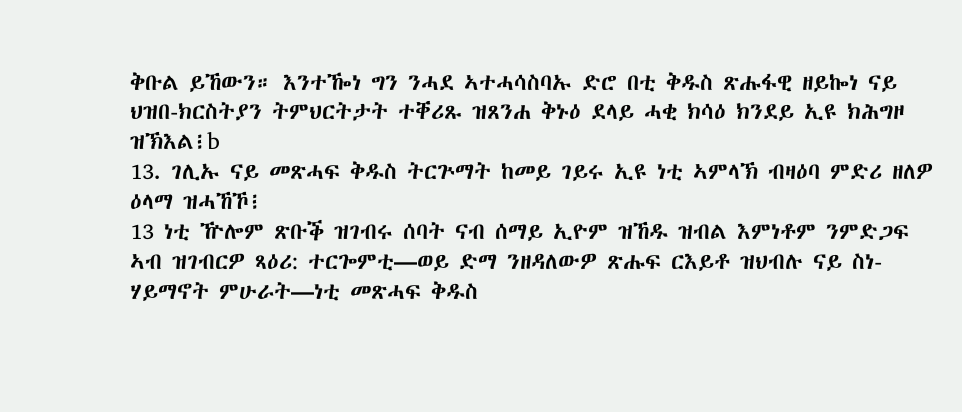ቅቡል ይኸውን። እንተዀነ ግን ንሓደ ኣተሓሳስባኡ ድሮ በቲ ቅዱስ ጽሑፋዊ ዘይኰነ ናይ ህዝበ-ክርስትያን ትምህርትታት ተቐሪጹ ዝጸንሐ ቅኑዕ ደላይ ሓቂ ክሳዕ ክንደይ ኢዩ ክሕግዞ ዝኽእል፧b
13. ገሊኡ ናይ መጽሓፍ ቅዱስ ትርጕማት ከመይ ገይሩ ኢዩ ነቲ ኣምላኽ ብዛዕባ ምድሪ ዘለዎ ዕላማ ዝሓኸኾ፧
13 ነቲ ዅሎም ጽቡቕ ዝገብሩ ሰባት ናብ ሰማይ ኢዮም ዝኸዱ ዝብል እምነቶም ንምድጋፍ ኣብ ዝገብርዎ ጻዕሪ: ተርጐምቲ—ወይ ድማ ንዘዳለውዎ ጽሑፍ ርእይቶ ዝህብሉ ናይ ስነ-ሃይማኖት ምሁራት—ነቲ መጽሓፍ ቅዱስ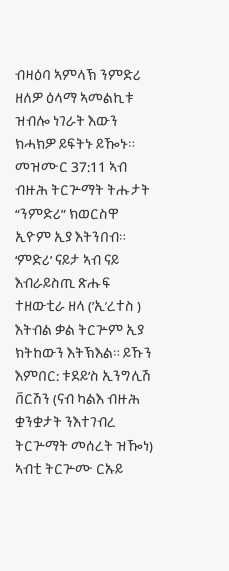ብዛዕባ ኣምላኽ ንምድሪ ዘለዎ ዕላማ ኣመልኪቱ ዝብሎ ነገራት እውን ክሓክዎ ይፍትኑ ይዀኑ። መዝሙር 37:11 ኣብ ብዙሕ ትርጕማት ትሑታት “ንምድሪ” ክወርስዋ ኢዮም ኢያ እትንበብ። ‘ምድሪ’ ናይታ ኣብ ናይ እብራይስጢ ጽሑፍ ተዘውቲራ ዘላ (ʼኢʹረተስ ) እትብል ቃል ትርጕም ኢያ ክትከውን እትኽእል። ይኹን እምበር: ቱደይ’ስ ኢንግሊሽ ቨርሽን (ናብ ካልእ ብዙሕ ቋንቋታት ንእተገብረ ትርጕማት መሰረት ዝዀነ) ኣብቲ ትርጕሙ ርኡይ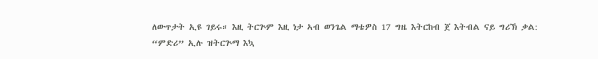ለውጥታት ኢዩ ገይሩ። እዚ ትርጕም እዚ ነታ ኣብ ወንጌል ማቴዎስ 17 ግዜ እትርከብ ጀ እትብል ናይ ግሪኽ ቃል: “ምድሪ” ኢሉ ዝትርጕማ እኳ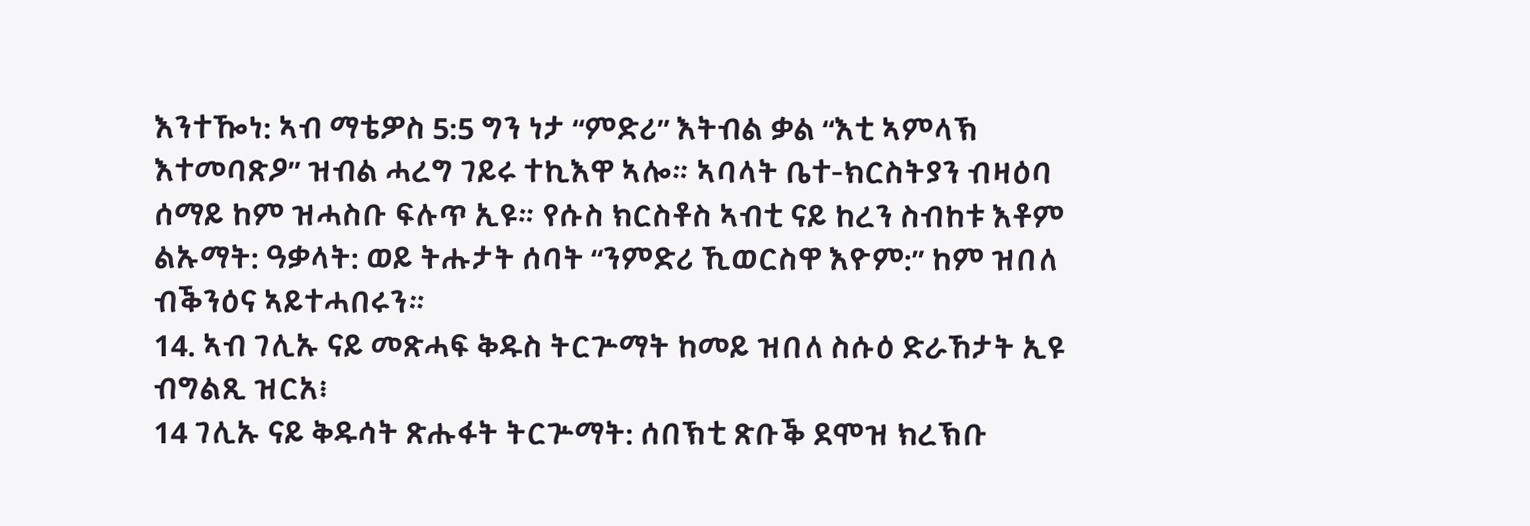እንተዀነ: ኣብ ማቴዎስ 5:5 ግን ነታ “ምድሪ” እትብል ቃል “እቲ ኣምላኽ እተመባጽዖ” ዝብል ሓረግ ገይሩ ተኪእዋ ኣሎ። ኣባላት ቤተ-ክርስትያን ብዛዕባ ሰማይ ከም ዝሓስቡ ፍሉጥ ኢዩ። የሱስ ክርስቶስ ኣብቲ ናይ ከረን ስብከቱ እቶም ልኡማት: ዓቃላት: ወይ ትሑታት ሰባት “ንምድሪ ኺወርስዋ እዮም:” ከም ዝበለ ብቕንዕና ኣይተሓበሩን።
14. ኣብ ገሊኡ ናይ መጽሓፍ ቅዱስ ትርጕማት ከመይ ዝበለ ስሱዕ ድራኸታት ኢዩ ብግልጺ ዝርአ፧
14 ገሊኡ ናይ ቅዱሳት ጽሑፋት ትርጕማት: ሰበኽቲ ጽቡቕ ደሞዝ ክረኽቡ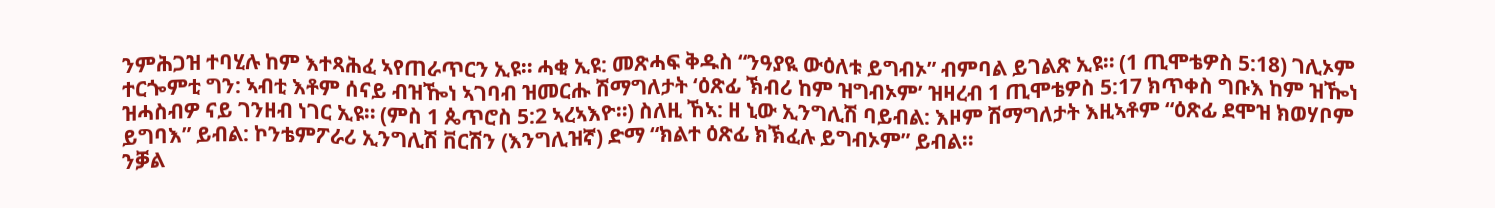ንምሕጋዝ ተባሂሉ ከም እተጻሕፈ ኣየጠራጥርን ኢዩ። ሓቂ ኢዩ: መጽሓፍ ቅዱስ “ንዓያዪ ውዕለቱ ይግብኦ” ብምባል ይገልጽ ኢዩ። (1 ጢሞቴዎስ 5:18) ገሊኦም ተርጐምቲ ግን: ኣብቲ እቶም ሰናይ ብዝዀነ ኣገባብ ዝመርሑ ሽማግለታት ‘ዕጽፊ ኽብሪ ከም ዝግብኦም’ ዝዛረብ 1 ጢሞቴዎስ 5:17 ክጥቀስ ግቡእ ከም ዝዀነ ዝሓስብዎ ናይ ገንዘብ ነገር ኢዩ። (ምስ 1 ጴጥሮስ 5:2 ኣረኣእዮ።) ስለዚ ኸኣ: ዘ ኒው ኢንግሊሽ ባይብል: እዞም ሽማግለታት እዚኣቶም “ዕጽፊ ደሞዝ ክወሃቦም ይግባእ” ይብል: ኮንቴምፖራሪ ኢንግሊሽ ቨርሽን (እንግሊዝኛ) ድማ “ክልተ ዕጽፊ ክኽፈሉ ይግብኦም” ይብል።
ንቓል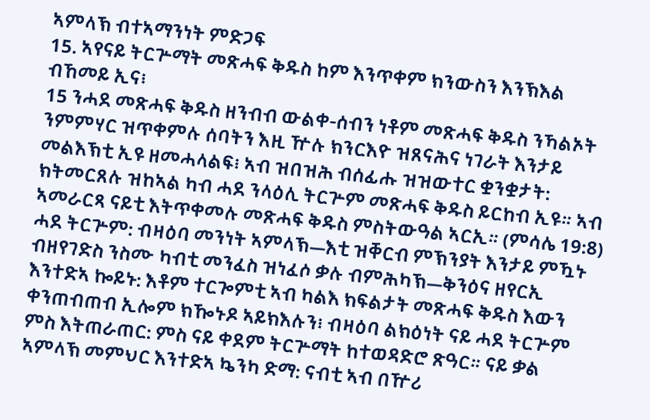ኣምላኽ ብተኣማንነት ምድጋፍ
15. ኣየናይ ትርጕማት መጽሓፍ ቅዱስ ከም እንጥቀም ክንውስን እንኽእል ብኸመይ ኢና፧
15 ንሓደ መጽሓፍ ቅዱስ ዘንብብ ውልቀ-ሰብን ነቶም መጽሓፍ ቅዱስ ንኻልኦት ንምምሃር ዝጥቀምሉ ሰባትን እዚ ዅሉ ክንርእዮ ዝጸናሕና ነገራት እንታይ መልእኽቲ ኢዩ ዘመሓላልፍ፧ ኣብ ዝበዝሕ ብሰፊሑ ዝዝውተር ቋንቋታት: ክትመርጸሉ ዝከኣል ካብ ሓደ ንላዕሊ ትርጕም መጽሓፍ ቅዱስ ይርከብ ኢዩ። ኣብ ኣመራርጻ ናይቲ እትጥቀመሉ መጽሓፍ ቅዱስ ምስትውዓል ኣርኢ። (ምሳሌ 19:8) ሓደ ትርጕም: ብዛዕባ መንነት ኣምላኽ—እቲ ዝቐርብ ምኽንያት እንታይ ምዃኑ ብዘየገድስ ንስሙ ካብቲ መንፈስ ዝነፈሶ ቃሉ ብምሕካኽ—ቅንዕና ዘየርኢ እንተድኣ ኰይኑ: እቶም ተርጐምቲ ኣብ ካልእ ክፍልታት መጽሓፍ ቅዱስ እውን ቀንጠብጠብ ኢሎም ክዀኑዶ ኣይክእሉን፧ ብዛዕባ ልክዕነት ናይ ሓደ ትርጕም ምስ እትጠራጠር: ምስ ናይ ቀደም ትርጕማት ከተወዳድሮ ጽዓር። ናይ ቃል ኣምላኽ መምህር እንተድኣ ኴንካ ድማ: ናብቲ ኣብ በዅሪ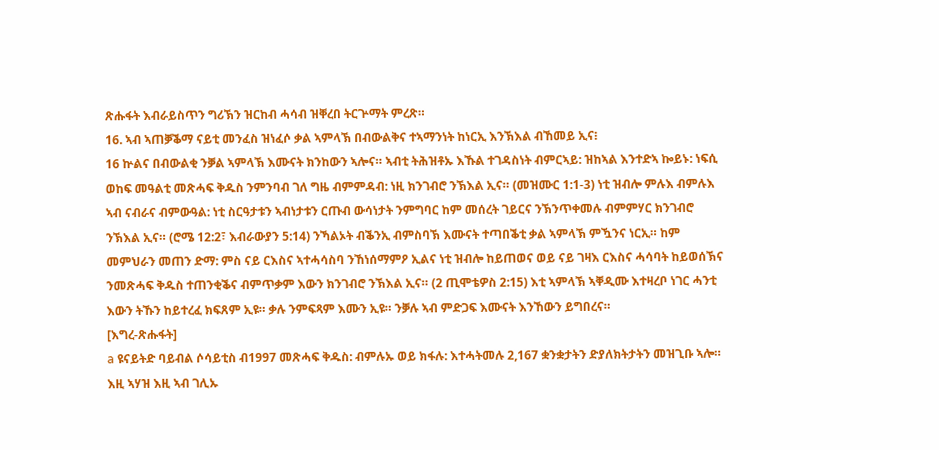ጽሑፋት እብራይስጥን ግሪኽን ዝርከብ ሓሳብ ዝቐረበ ትርጕማት ምረጽ።
16. ኣብ ኣጠቓቕማ ናይቲ መንፈስ ዝነፈሶ ቃል ኣምላኽ በብውልቅና ተኣማንነት ከነርኢ እንኽእል ብኸመይ ኢና፧
16 ኵልና በብውልቂ ንቓል ኣምላኽ እሙናት ክንከውን ኣሎና። ኣብቲ ትሕዝቶኡ እኹል ተገዳስነት ብምርኣይ: ዝከኣል እንተድኣ ኰይኑ: ነፍሲ ወከፍ መዓልቲ መጽሓፍ ቅዱስ ንምንባብ ገለ ግዜ ብምምዳብ: ነዚ ክንገብሮ ንኽእል ኢና። (መዝሙር 1:1-3) ነቲ ዝብሎ ምሉእ ብምሉእ ኣብ ናብራና ብምውዓል: ነቲ ስርዓታቱን ኣብነታቱን ርጡብ ውሳነታት ንምግባር ከም መሰረት ገይርና ንኽንጥቀመሉ ብምምሃር ክንገብሮ ንኽእል ኢና። (ሮሜ 12:2፣ እብራውያን 5:14) ንኻልኦት ብቕንኢ ብምስባኽ እሙናት ተጣበቕቲ ቃል ኣምላኽ ምዃንና ነርኢ። ከም መምህራን መጠን ድማ: ምስ ናይ ርእስና ኣተሓሳስባ ንኸነሰማምዖ ኢልና ነቲ ዝብሎ ከይጠወና ወይ ናይ ገዛእ ርእስና ሓሳባት ከይወሰኽና ንመጽሓፍ ቅዱስ ተጠንቂቕና ብምጥቃም እውን ክንገብሮ ንኽእል ኢና። (2 ጢሞቴዎስ 2:15) እቲ ኣምላኽ ኣቐዲሙ እተዛረቦ ነገር ሓንቲ እውን ትኹን ከይተረፈ ክፍጸም ኢዩ። ቃሉ ንምፍጻም እሙን ኢዩ። ንቓሉ ኣብ ምድጋፍ እሙናት እንኸውን ይግበረና።
[እግረ-ጽሑፋት]
a ዩናይትድ ባይብል ሶሳይቲስ ብ1997 መጽሓፍ ቅዱስ: ብምሉኡ ወይ ክፋሉ: እተሓትመሉ 2,167 ቋንቋታትን ድያለክትታትን መዝጊቡ ኣሎ። እዚ ኣሃዝ እዚ ኣብ ገሊኡ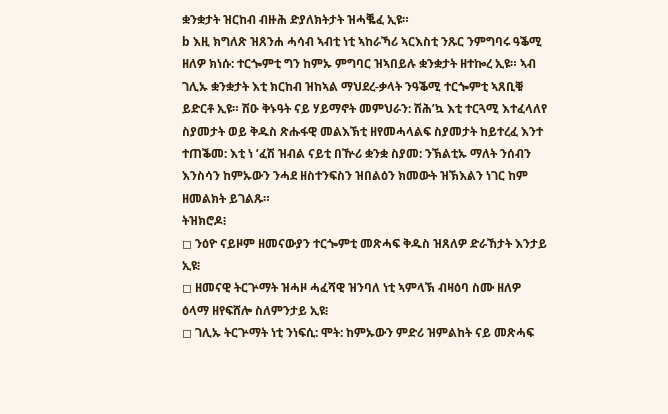ቋንቋታት ዝርከብ ብዙሕ ድያለክትታት ዝሓቘፈ ኢዩ።
b እዚ ክግለጽ ዝጸንሐ ሓሳብ ኣብቲ ነቲ ኣከራኻሪ ኣርእስቲ ንጹር ንምግባሩ ዓቕሚ ዘለዎ ክነሱ: ተርጐምቲ ግን ከምኡ ምግባር ዝኣበይሉ ቋንቋታት ዘተኰረ ኢዩ። ኣብ ገሊኡ ቋንቋታት እቲ ክርከብ ዝከኣል ማህደረ-ቃላት ንዓቕሚ ተርጐምቲ ኣጸቢቑ ይድርቶ ኢዩ። ሽዑ ቅኑዓት ናይ ሃይማኖት መምህራን: ሽሕ’ኳ እቲ ተርጓሚ እተፈላለየ ስያመታት ወይ ቅዱስ ጽሑፋዊ መልእኽቲ ዘየመሓላልፍ ስያመታት ከይተረፈ እንተ ተጠቕመ: እቲ ነ ʹፈሽ ዝብል ናይቲ በዅሪ ቋንቋ ስያመ: ንኽልቲኡ ማለት ንሰብን እንስሳን ከምኡውን ንሓደ ዘስተንፍስን ዝበልዕን ክመውት ዝኽእልን ነገር ከም ዘመልክት ይገልጹ።
ትዝክሮዶ፧
◻ ንዕዮ ናይዞም ዘመናውያን ተርጐምቲ መጽሓፍ ቅዱስ ዝጸለዎ ድራኸታት እንታይ ኢዩ፧
◻ ዘመናዊ ትርጕማት ዝሓዞ ሓፈሻዊ ዝንባለ ነቲ ኣምላኽ ብዛዕባ ስሙ ዘለዎ ዕላማ ዘየፍሸሎ ስለምንታይ ኢዩ፧
◻ ገሊኡ ትርጕማት ነቲ ንነፍሲ: ሞት: ከምኡውን ምድሪ ዝምልከት ናይ መጽሓፍ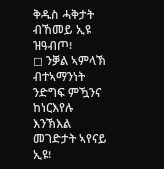ቅዱስ ሓቅታት ብኸመይ ኢዩ ዝዓብጦ፧
◻ ንቓል ኣምላኽ ብተኣማንነት ንድግፍ ምዃንና ከነርእየሉ እንኽእል መገድታት ኣየናይ ኢዩ፧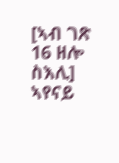[ኣብ ገጽ 16 ዘሎ ስእሊ]
ኣየናይ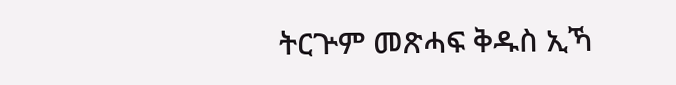ትርጕም መጽሓፍ ቅዱስ ኢኻ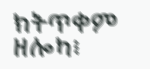ክትጥቀም ዘሎካ፧